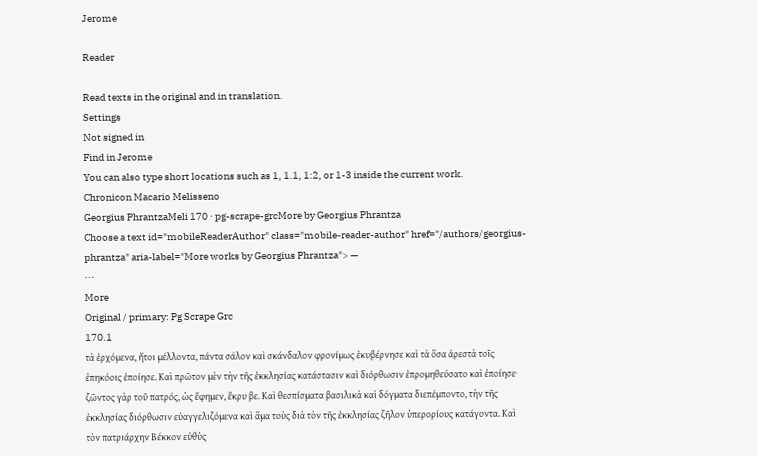Jerome

Reader

Read texts in the original and in translation.
Settings
Not signed in
Find in Jerome
You can also type short locations such as 1, 1.1, 1:2, or 1-3 inside the current work.
Chronicon Macario Melisseno
Georgius PhrantzaMeli 170 · pg-scrape-grcMore by Georgius Phrantza
Choose a text id="mobileReaderAuthor" class="mobile-reader-author" href="/authors/georgius-phrantza" aria-label="More works by Georgius Phrantza"> —
⋯
More
Original / primary: Pg Scrape Grc
170.1
τὰ ἐρχόμενα, ἤτοι μέλλοντα, πάντα σάλον καὶ σκάνδαλον φρονίμως ἐκυβέρνησε καὶ τὰ ὅσα ἀρεστὰ τοῖς ἐπηκόοις ἐποίησε. Καὶ πρῶτον μὲν τὴν τῆς ἐκκλησίας κατάστασιν καὶ διόρθωσιν ἐπρομηθεύσατο καὶ ἐποίησε· ζῶντος γὰρ τοῦ πατρός, ὡς ἔφημεν, ἔκρυ βε. Καὶ θεσπίσματα βασιλικὰ καὶ δόγματα διεπέμποντο, τὴν τῆς ἐκκλησίας διόρθωσιν εὐαγγελιζόμενα καὶ ἅμα τοὺς διὰ τὸν τῆς ἐκκλησίας ζῆλον ὑπερορίους κατάγοντα. Καὶ τὸν πατριάρχην Βέκκον εὐθὺς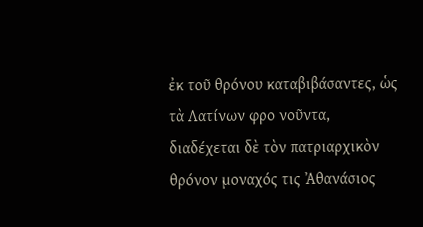ἐκ τοῦ θρόνου καταβιβάσαντες, ὡς τὰ Λατίνων φρο νοῦντα, διαδέχεται δὲ τὸν πατριαρχικὸν θρόνον μοναχός τις Ἀθανάσιος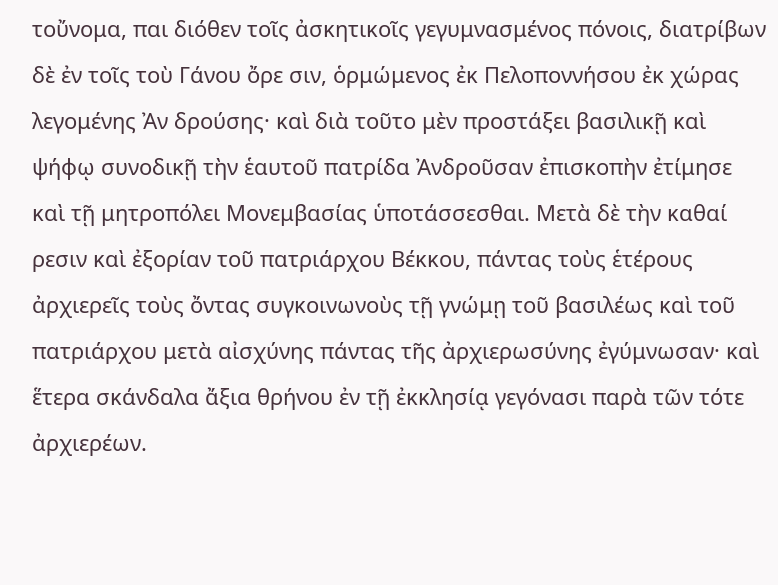τοὔνομα, παι διόθεν τοῖς ἀσκητικοῖς γεγυμνασμένος πόνοις, διατρίβων δὲ ἐν τοῖς τοὺ Γάνου ὄρε σιν, ὁρμώμενος ἐκ Πελοποννήσου ἐκ χώρας λεγομένης Ἀν δρούσης· καὶ διὰ τοῦτο μὲν προστάξει βασιλικῇ καὶ ψήφῳ συνοδικῇ τὴν ἑαυτοῦ πατρίδα Ἀνδροῦσαν ἐπισκοπὴν ἐτίμησε καὶ τῇ μητροπόλει Μονεμβασίας ὑποτάσσεσθαι. Μετὰ δὲ τὴν καθαί ρεσιν καὶ ἐξορίαν τοῦ πατριάρχου Βέκκου, πάντας τοὺς ἑτέρους ἀρχιερεῖς τοὺς ὄντας συγκοινωνοὺς τῇ γνώμῃ τοῦ βασιλέως καὶ τοῦ πατριάρχου μετὰ αἰσχύνης πάντας τῆς ἀρχιερωσύνης ἐγύμνωσαν· καὶ ἕτερα σκάνδαλα ἄξια θρήνου ἐν τῇ ἐκκλησίᾳ γεγόνασι παρὰ τῶν τότε ἀρχιερέων.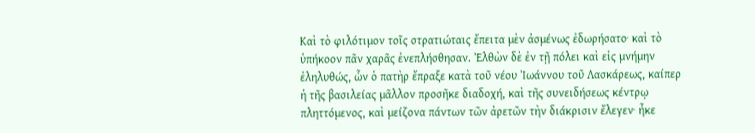Καὶ τὸ φιλότιμον τοῖς στρατιώταις ἔπειτα μὲν ἀσμένως ἐδωρήσατο· καὶ τὸ ὑπήκοον πᾶν χαρᾶς ἐνεπλήσθησαν. Ἐλθὼν δὲ ἐν τῇ πόλει καὶ εἰς μνήμην ἐληλυθώς, ὧν ὁ πατὴρ ἔπραξε κατὰ τοῦ νέου Ἰωάννου τοῦ Λασκάρεως, καίπερ ἡ τῆς βασιλείας μᾶλλον προσῆκε διαδοχή, καὶ τῆς συνειδήσεως κέντρῳ πληττόμενος, καὶ μείζονα πάντων τῶν ἀρετῶν τὴν διάκρισιν ἔλεγεν· ἦκε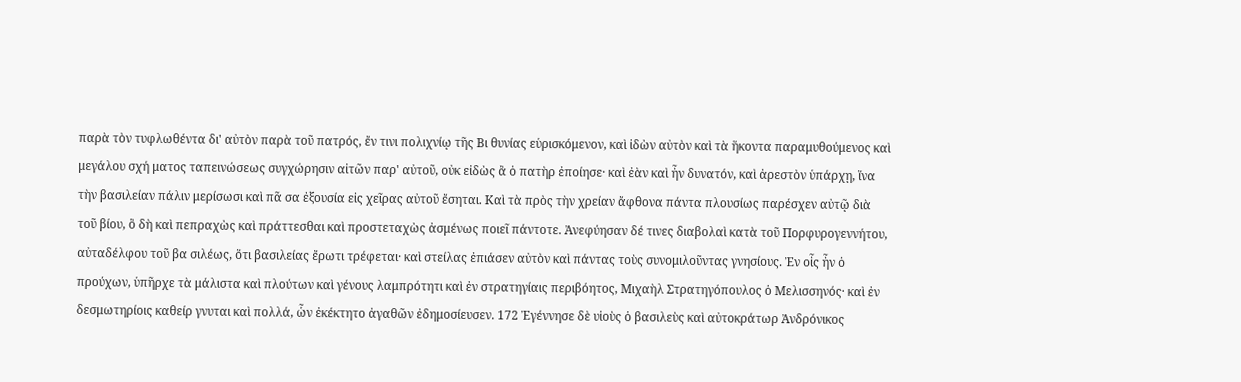παρὰ τὸν τυφλωθέντα δι' αὐτὸν παρὰ τοῦ πατρός, ἔν τινι πολιχνίῳ τῆς Βι θυνίας εὑρισκόμενον, καὶ ἰδὼν αὐτὸν καὶ τὰ ἥκοντα παραμυθούμενος καὶ μεγάλου σχή ματος ταπεινώσεως συγχώρησιν αἰτῶν παρ' αὐτοῦ, οὐκ εἰδὼς ἂ ὁ πατὴρ ἐποίησε· καὶ ἐὰν καὶ ἦν δυνατόν, καὶ ἀρεστὸν ὑπάρχῃ, ἵνα τὴν βασιλείαν πάλιν μερίσωσι καὶ πᾶ σα ἐξουσία εἰς χεῖρας αὐτοῦ ἔσηται. Καὶ τὰ πρὸς τὴν χρείαν ἄφθονα πάντα πλουσίως παρέσχεν αὐτῷ διὰ τοῦ βίου, ὃ δὴ καὶ πεπραχὼς καὶ πράττεσθαι καὶ προστεταχὼς ἀσμένως ποιεῖ πάντοτε. Ἀνεφύησαν δέ τινες διαβολαὶ κατὰ τοῦ Πορφυρογεννήτου, αὐταδέλφου τοῦ βα σιλέως, ὅτι βασιλείας ἔρωτι τρέφεται· καὶ στείλας ἐπιάσεν αὐτὸν καὶ πάντας τοὺς συνομιλοῦντας γνησίους. Ἐν οἷς ἦν ὁ προύχων, ὑπῆρχε τὰ μάλιστα καὶ πλούτων καὶ γένους λαμπρότητι καὶ ἐν στρατηγίαις περιβόητος, Μιχαὴλ Στρατηγόπουλος ὁ Μελισσηνός· καὶ ἐν δεσμωτηρίοις καθείρ γνυται καὶ πολλά, ὧν ἐκέκτητο ἀγαθῶν ἐδημοσίευσεν. 172 Ἐγέννησε δὲ υἱοὺς ὁ βασιλεὺς καὶ αὐτοκράτωρ Ἀνδρόνικος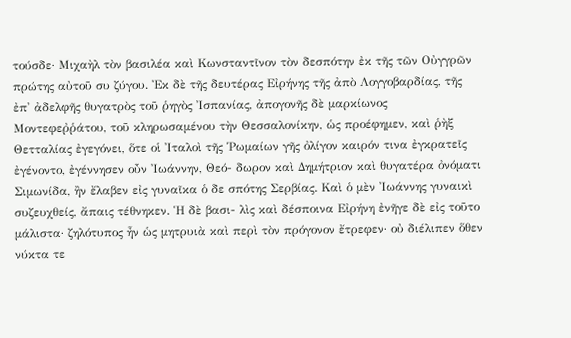τούσδε· Μιχαὴλ τὸν βασιλέα καὶ Κωνσταντῖνον τὸν δεσπότην ἐκ τῆς τῶν Οὐγγρῶν πρώτης αὐτοῦ συ ζύγου. Ἐκ δὲ τῆς δευτέρας Εἰρήνης τῆς ἀπὸ Λογγοβαρδίας, τῆς ἐπ' ἀδελφῆς θυγατρὸς τοῦ ῥηγὸς Ἰσπανίας, ἀπογονῆς δὲ μαρκίωνος Μοντεφεῤῥάτου, τοῦ κληρωσαμένου τὴν Θεσσαλονίκην, ὡς προέφημεν, καὶ ῥὴξ Θετταλίας ἐγεγόνει, ὅτε οἱ Ἰταλοὶ τῆς Ῥωμαίων γῆς ὀλίγον καιρόν τινα ἐγκρατεῖς ἐγένοντο, ἐγέννησεν οὖν Ἰωάννην, Θεό- δωρον καὶ Δημήτριον καὶ θυγατέρα ὀνόματι Σιμωνίδα, ἢν ἔλαβεν εἰς γυναῖκα ὁ δε σπότης Σερβίας. Καὶ ὁ μὲν Ἰωάννης γυναικὶ συζευχθείς, ἄπαις τέθνηκεν. Ἡ δὲ βασι- λὶς καὶ δέσποινα Εἰρήνη ἐνῆγε δὲ εἰς τοῦτο μάλιστα· ζηλότυπος ἦν ὡς μητρυιὰ καὶ περὶ τὸν πρόγονον ἔτρεφεν· οὐ διέλιπεν ὅθεν νύκτα τε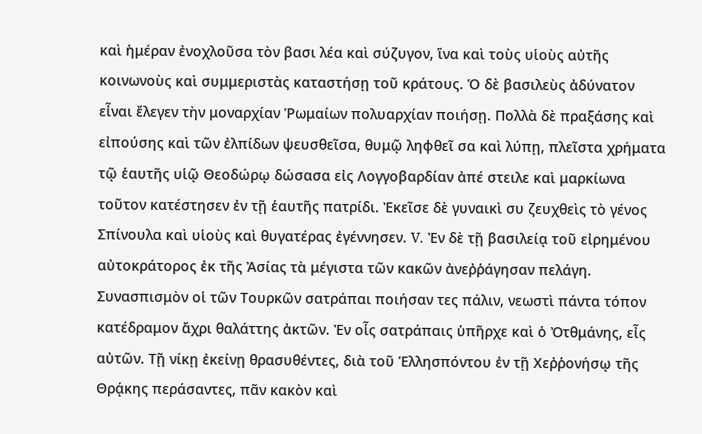καὶ ἡμέραν ἐνοχλοῦσα τὸν βασι λέα καὶ σύζυγον, ἵνα καὶ τοὺς υἱοὺς αὐτῆς κοινωνοὺς καὶ συμμεριστὰς καταστήσῃ τοῦ κράτους. Ὁ δὲ βασιλεὺς ἀδύνατον εἶναι ἔλεγεν τὴν μοναρχίαν Ῥωμαίων πολυαρχίαν ποιήσῃ. Πολλὰ δὲ πραξάσης καὶ εἰπούσης καὶ τῶν ἐλπίδων ψευσθεῖσα, θυμῷ ληφθεῖ σα καὶ λύπῃ, πλεῖστα χρήματα τῷ ἑαυτῆς υἱῷ Θεοδώρῳ δώσασα εἰς Λογγοβαρδίαν ἀπέ στειλε καὶ μαρκίωνα τοῦτον κατέστησεν ἐν τῇ ἑαυτῆς πατρίδι. Ἐκεῖσε δὲ γυναικὶ συ ζευχθεὶς τὸ γένος Σπίνουλα καὶ υἱοὺς καὶ θυγατέρας ἐγέννησεν. V. Ἐν δὲ τῇ βασιλείᾳ τοῦ εἰρημένου αὐτοκράτορος ἐκ τῆς Ἀσίας τὰ μέγιστα τῶν κακῶν ἀνεῤῥάγησαν πελάγη. Συνασπισμὸν οἱ τῶν Τουρκῶν σατράπαι ποιήσαν τες πάλιν, νεωστὶ πάντα τόπον κατέδραμον ἄχρι θαλάττης ἀκτῶν. Ἐν οἷς σατράπαις ὑπῆρχε καὶ ὁ Ὀτθμάνης, εἶς αὐτῶν. Τῇ νίκῃ ἐκείνῃ θρασυθέντες, διὰ τοῦ Ἑλλησπόντου ἐν τῇ Χεῤῥονήσῳ τῆς Θρᾴκης περάσαντες, πᾶν κακὸν καὶ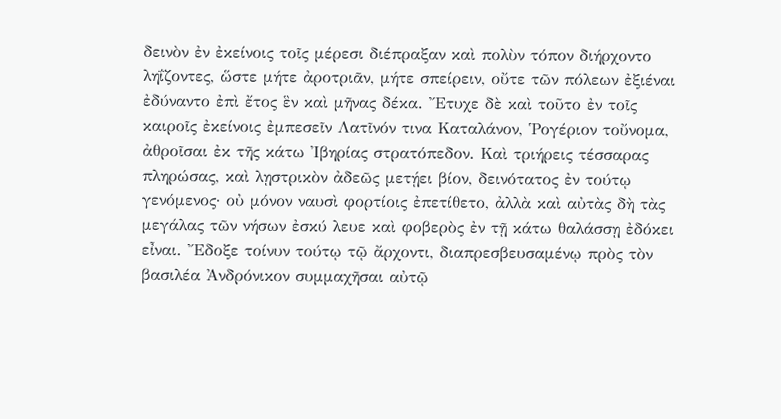δεινὸν ἐν ἐκείνοις τοῖς μέρεσι διέπραξαν καὶ πολὺν τόπον διήρχοντο ληΐζοντες, ὥστε μήτε ἀροτριᾶν, μήτε σπείρειν, οὔτε τῶν πόλεων ἐξιέναι ἐδύναντο ἐπὶ ἔτος ἓν καὶ μῆνας δέκα. Ἔτυχε δὲ καὶ τοῦτο ἐν τοῖς καιροῖς ἐκείνοις ἐμπεσεῖν Λατῖνόν τινα Καταλάνον, Ῥογέριον τοὔνομα, ἀθροῖσαι ἐκ τῆς κάτω Ἰβηρίας στρατόπεδον. Καὶ τριήρεις τέσσαρας πληρώσας, καὶ λῃστρικὸν ἀδεῶς μετῄει βίον, δεινότατος ἐν τούτῳ γενόμενος· οὐ μόνον ναυσὶ φορτίοις ἐπετίθετο, ἀλλὰ καὶ αὐτὰς δὴ τὰς μεγάλας τῶν νήσων ἐσκύ λευε καὶ φοβερὸς ἐν τῇ κάτω θαλάσσῃ ἐδόκει εἶναι. Ἔδοξε τοίνυν τούτῳ τῷ ἄρχοντι, διαπρεσβευσαμένῳ πρὸς τὸν βασιλέα Ἀνδρόνικον συμμαχῆσαι αὐτῷ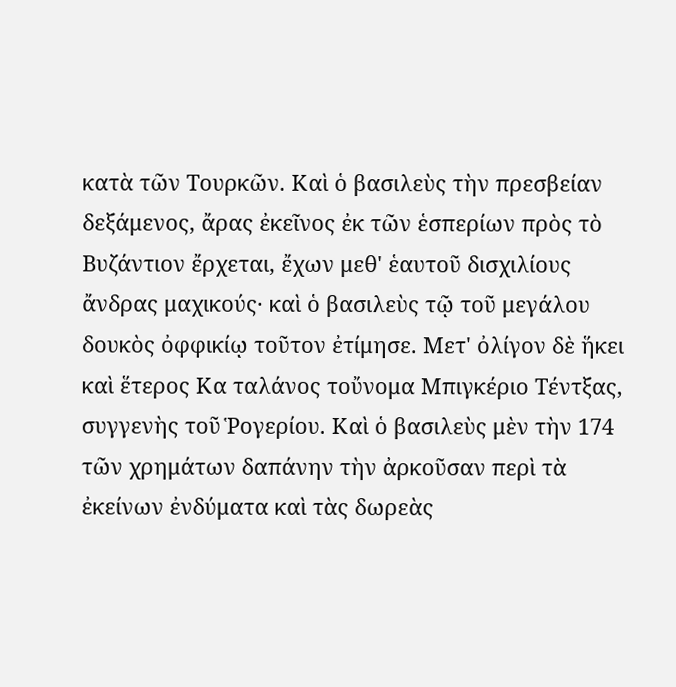κατὰ τῶν Τουρκῶν. Καὶ ὁ βασιλεὺς τὴν πρεσβείαν δεξάμενος, ἄρας ἐκεῖνος ἐκ τῶν ἑσπερίων πρὸς τὸ Βυζάντιον ἔρχεται, ἔχων μεθ' ἑαυτοῦ δισχιλίους ἄνδρας μαχικούς· καὶ ὁ βασιλεὺς τῷ τοῦ μεγάλου δουκὸς ὀφφικίῳ τοῦτον ἐτίμησε. Μετ' ὀλίγον δὲ ἥκει καὶ ἕτερος Κα ταλάνος τοὔνομα Μπιγκέριο Τέντξας, συγγενὴς τοῦ Ῥογερίου. Καὶ ὁ βασιλεὺς μὲν τὴν 174 τῶν χρημάτων δαπάνην τὴν ἀρκοῦσαν περὶ τὰ ἐκείνων ἐνδύματα καὶ τὰς δωρεὰς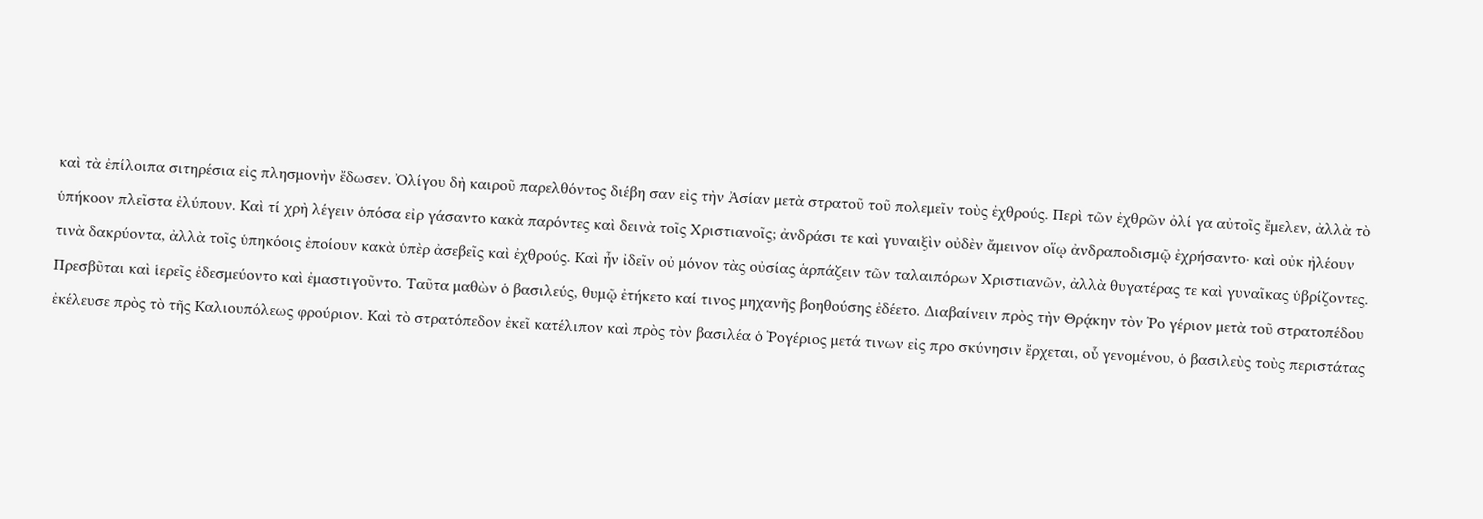καὶ τὰ ἐπίλοιπα σιτηρέσια εἰς πλησμονὴν ἔδωσεν. Ὀλίγου δὴ καιροῦ παρελθόντος διέβη σαν εἰς τὴν Ἀσίαν μετὰ στρατοῦ τοῦ πολεμεῖν τοὺς ἐχθρούς. Περὶ τῶν ἐχθρῶν ὀλί γα αὐτοῖς ἔμελεν, ἀλλὰ τὸ ὑπήκοον πλεῖστα ἐλύπουν. Καὶ τί χρὴ λέγειν ὁπόσα εἰρ γάσαντο κακὰ παρόντες καὶ δεινὰ τοῖς Χριστιανοῖς; ἀνδράσι τε καὶ γυναιξὶν οὐδὲν ἄμεινον οἵῳ ἀνδραποδισμῷ ἐχρήσαντο· καὶ οὐκ ἠλέουν τινὰ δακρύοντα, ἀλλὰ τοῖς ὑπηκόοις ἐποίουν κακὰ ὑπὲρ ἀσεβεῖς καὶ ἐχθρούς. Καὶ ἦν ἰδεῖν οὐ μόνον τὰς οὐσίας ἁρπάζειν τῶν ταλαιπόρων Χριστιανῶν, ἀλλὰ θυγατέρας τε καὶ γυναῖκας ὑβρίζοντες. Πρεσβῦται καὶ ἱερεῖς ἐδεσμεύοντο καὶ ἐμαστιγοῦντο. Ταῦτα μαθὼν ὁ βασιλεύς, θυμῷ ἐτήκετο καί τινος μηχανῆς βοηθούσης ἐδέετο. Διαβαίνειν πρὸς τὴν Θρᾴκην τὸν Ῥο γέριον μετὰ τοῦ στρατοπέδου ἐκέλευσε πρὸς τὸ τῆς Καλιουπόλεως φρούριον. Καὶ τὸ στρατόπεδον ἐκεῖ κατέλιπον καὶ πρὸς τὸν βασιλέα ὁ Ῥογέριος μετά τινων εἰς προ σκύνησιν ἔρχεται, οὗ γενομένου, ὁ βασιλεὺς τοὺς περιστάτας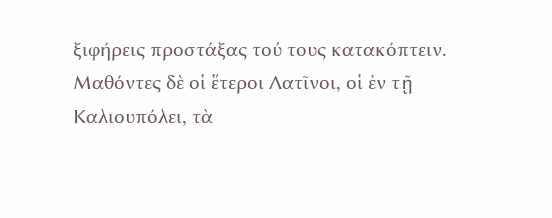ξιφήρεις προστάξας τού τους κατακόπτειν. Μαθόντες δὲ οἱ ἕτεροι Λατῖνοι, οἱ ἐν τῇ Καλιουπόλει, τὰ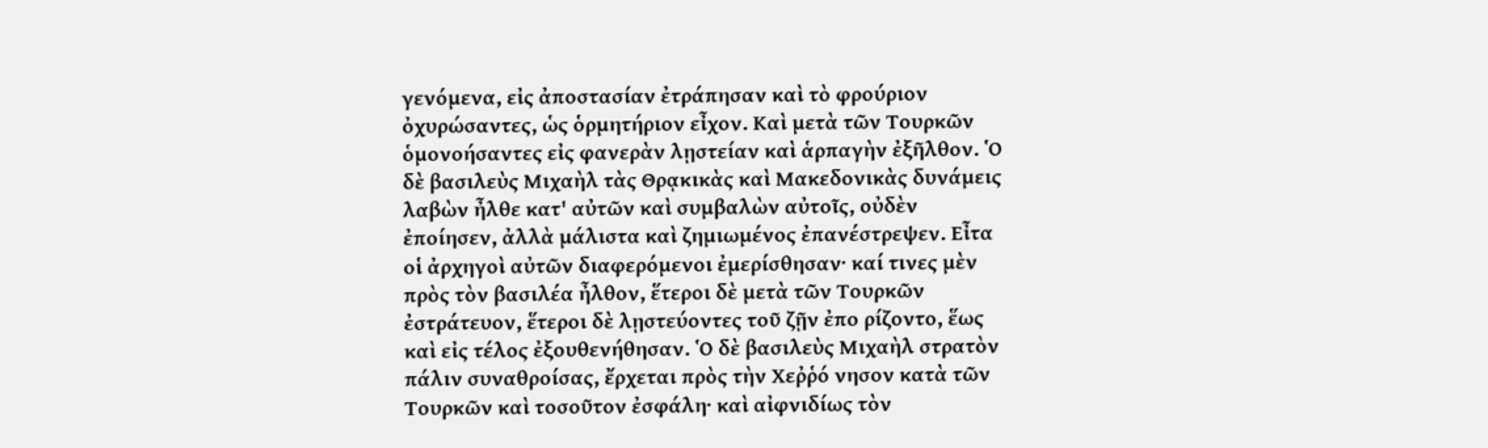γενόμενα, εἰς ἀποστασίαν ἐτράπησαν καὶ τὸ φρούριον ὀχυρώσαντες, ὡς ὁρμητήριον εἶχον. Καὶ μετὰ τῶν Τουρκῶν ὁμονοήσαντες εἰς φανερὰν λῃστείαν καὶ ἁρπαγὴν ἐξῆλθον. Ὁ δὲ βασιλεὺς Μιχαὴλ τὰς Θρᾳκικὰς καὶ Μακεδονικὰς δυνάμεις λαβὼν ἦλθε κατ' αὐτῶν καὶ συμβαλὼν αὐτοῖς, οὐδὲν ἐποίησεν, ἀλλὰ μάλιστα καὶ ζημιωμένος ἐπανέστρεψεν. Εἶτα οἱ ἀρχηγοὶ αὐτῶν διαφερόμενοι ἐμερίσθησαν· καί τινες μὲν πρὸς τὸν βασιλέα ἦλθον, ἕτεροι δὲ μετὰ τῶν Τουρκῶν ἐστράτευον, ἕτεροι δὲ λῃστεύοντες τοῦ ζῇν ἐπο ρίζοντο, ἕως καὶ εἰς τέλος ἐξουθενήθησαν. Ὁ δὲ βασιλεὺς Μιχαὴλ στρατὸν πάλιν συναθροίσας, ἔρχεται πρὸς τὴν Χεῤῥό νησον κατὰ τῶν Τουρκῶν καὶ τοσοῦτον ἐσφάλη· καὶ αἰφνιδίως τὸν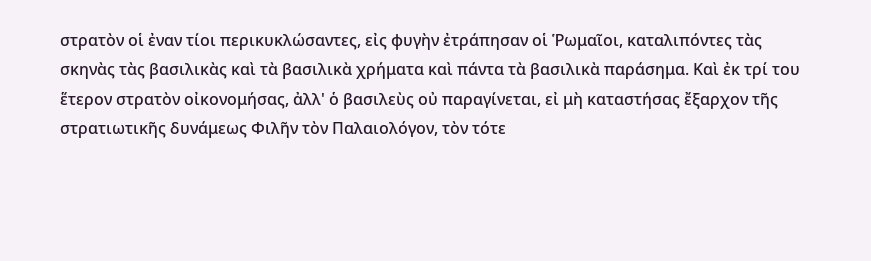στρατὸν οἱ ἐναν τίοι περικυκλώσαντες, εἰς φυγὴν ἐτράπησαν οἱ Ῥωμαῖοι, καταλιπόντες τὰς σκηνὰς τὰς βασιλικὰς καὶ τὰ βασιλικὰ χρήματα καὶ πάντα τὰ βασιλικὰ παράσημα. Καὶ ἐκ τρί του ἕτερον στρατὸν οἰκονομήσας, ἀλλ' ὁ βασιλεὺς οὐ παραγίνεται, εἰ μὴ καταστήσας ἔξαρχον τῆς στρατιωτικῆς δυνάμεως Φιλῆν τὸν Παλαιολόγον, τὸν τότε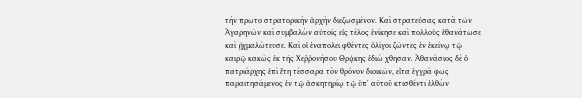τὴν πρωτο στρατορικὴν ἀρχὴν διεζωσμένον. Καὶ στρατεύσας κατὰ τῶν Ἀγαρηνῶν καὶ συμβαλὼν αὐτοῖς εἰς τέλος ἐνίκησε καὶ πολλοὺς ἐθανάτωσε καὶ ᾐχμαλώτευσε. Καὶ οἱ ἐναπολει φθέντες ὀλίγοι ζῶντες ἐν ἐκείνῳ τῷ καιρῷ κακῶς ἐκ τῆς Χεῤῥονήσου Θρᾴκης ἐδιώ χθησαν. Ἀθανάσιος δὲ ὁ πατριάρχης ἐπὶ ἔτη τέσσαρα τὸν θρόνον διοικῶν, εἶτα ἐγγρά φως παραιτησάμενος ἐν τῷ ἀσκητηρίῳ τῷ ὑπ' αὐτοῦ κτισθέντι ἐλθὼν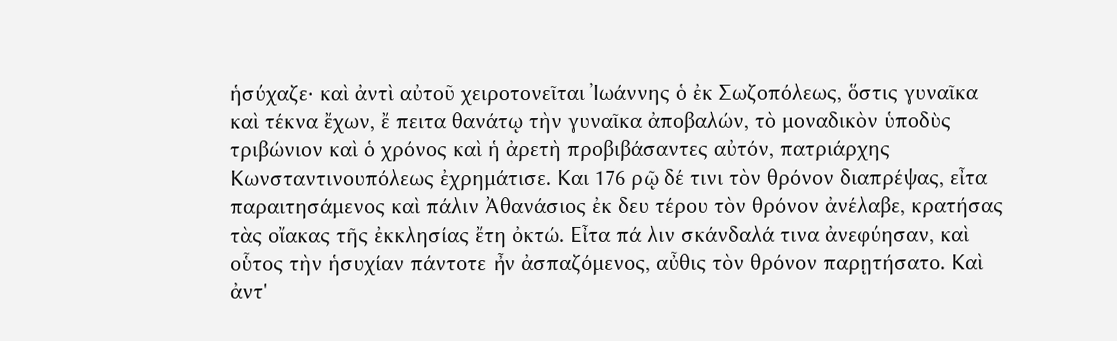ἡσύχαζε· καὶ ἀντὶ αὐτοῦ χειροτονεῖται Ἰωάννης ὁ ἐκ Σωζοπόλεως, ὅστις γυναῖκα καὶ τέκνα ἔχων, ἔ πειτα θανάτῳ τὴν γυναῖκα ἀποβαλών, τὸ μοναδικὸν ὑποδὺς τριβώνιον καὶ ὁ χρόνος καὶ ἡ ἀρετὴ προβιβάσαντες αὐτόν, πατριάρχης Κωνσταντινουπόλεως ἐχρημάτισε. Και 176 ρῷ δέ τινι τὸν θρόνον διαπρέψας, εἶτα παραιτησάμενος καὶ πάλιν Ἀθανάσιος ἐκ δευ τέρου τὸν θρόνον ἀνέλαβε, κρατήσας τὰς οἴακας τῆς ἐκκλησίας ἔτη ὀκτώ. Εἶτα πά λιν σκάνδαλά τινα ἀνεφύησαν, καὶ οὗτος τὴν ἡσυχίαν πάντοτε ἦν ἀσπαζόμενος, αὖθις τὸν θρόνον παρῃτήσατο. Καὶ ἀντ'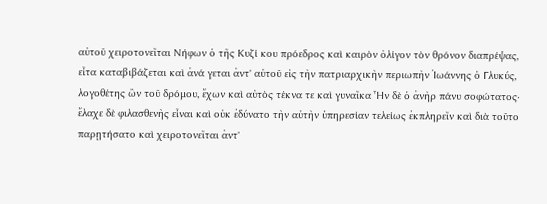αὐτοῦ χειροτονεῖται Νήφων ὁ τῆς Κυζί κου πρόεδρος καὶ καιρὸν ὀλίγον τὸν θρόνον διαπρέψας, εἶτα καταβιβάζεται καὶ ἀνά γεται ἀντ' αὐτοῦ εἰς τὴν πατριαρχικὴν περιωπὴν Ἰωάννης ὁ Γλυκύς, λογοθέτης ὢν τοῦ δρόμου, ἔχων καὶ αὐτὸς τέκνα τε καὶ γυναῖκα Ἦν δὲ ὁ ἀνὴρ πάνυ σοφώτατος· ἔλαχε δὲ φιλασθενὴς εἶναι καὶ οὐκ ἐδύνατο τὴν αὐτὴν ὑπηρεσίαν τελείως ἐκπληρεῖν καὶ διὰ τοῦτο παρῃτήσατο καὶ χειροτονεῖται ἀντ'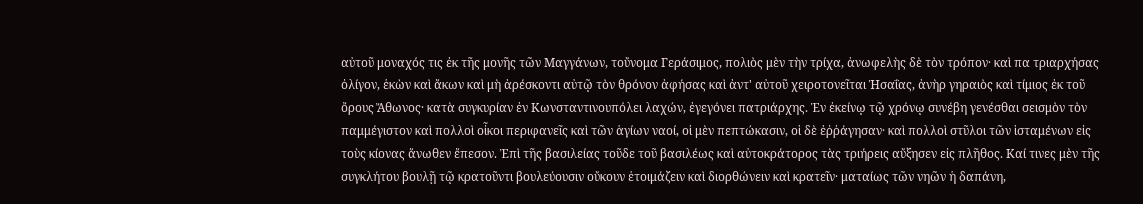αὐτοῦ μοναχός τις ἐκ τῆς μονῆς τῶν Μαγγάνων, τοὔνομα Γεράσιμος, πολιὸς μὲν τὴν τρίχα, ἀνωφελὴς δὲ τὸν τρόπον· καὶ πα τριαρχήσας ὀλίγον, ἑκὼν καὶ ἄκων καὶ μὴ ἀρέσκοντι αὐτῷ τὸν θρόνον ἀφήσας καὶ ἀντ' αὐτοῦ χειροτονεῖται Ἡσαΐας, ἀνὴρ γηραιὸς καὶ τίμιος ἐκ τοῦ ὄρους Ἄθωνος· κατὰ συγκυρίαν ἐν Κωνσταντινουπόλει λαχών, ἐγεγόνει πατριάρχης. Ἐν ἐκείνῳ τῷ χρόνῳ συνέβη γενέσθαι σεισμὸν τὸν παμμέγιστον καὶ πολλοὶ οἶκοι περιφανεῖς καὶ τῶν ἁγίων ναοί, οἱ μὲν πεπτώκασιν, οἱ δὲ ἐῤῥάγησαν· καὶ πολλοὶ στῦλοι τῶν ἱσταμένων εἰς τοὺς κίονας ἄνωθεν ἔπεσον. Ἐπὶ τῆς βασιλείας τοῦδε τοῦ βασιλέως καὶ αὐτοκράτορος τὰς τριήρεις αὔξησεν εἰς πλῆθος. Καί τινες μὲν τῆς συγκλήτου βουλῇ τῷ κρατοῦντι βουλεύουσιν οὔκουν ἑτοιμάζειν καὶ διορθώνειν καὶ κρατεῖν· ματαίως τῶν νηῶν ἡ δαπάνη,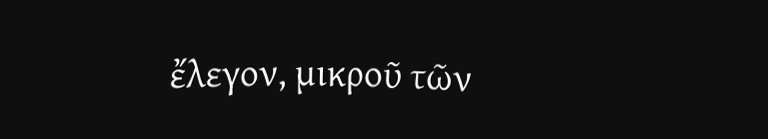ἔλεγον, μικροῦ τῶν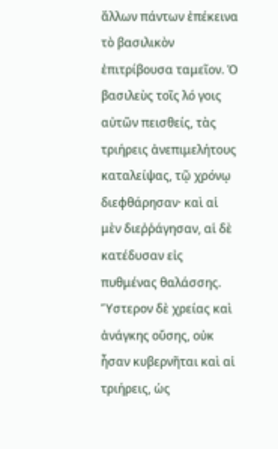ἄλλων πάντων ἐπέκεινα τὸ βασιλικὸν ἐπιτρίβουσα ταμεῖον. Ὁ βασιλεὺς τοῖς λό γοις αὐτῶν πεισθείς, τὰς τριήρεις ἀνεπιμελήτους καταλείψας, τῷ χρόνῳ διεφθάρησαν· καὶ αἱ μὲν διεῤῥάγησαν, αἱ δὲ κατέδυσαν εἰς πυθμένας θαλάσσης. Ὕστερον δὲ χρείας καὶ ἀνάγκης οὔσης, οὐκ ἦσαν κυβερνῆται καὶ αἱ τριήρεις, ὡς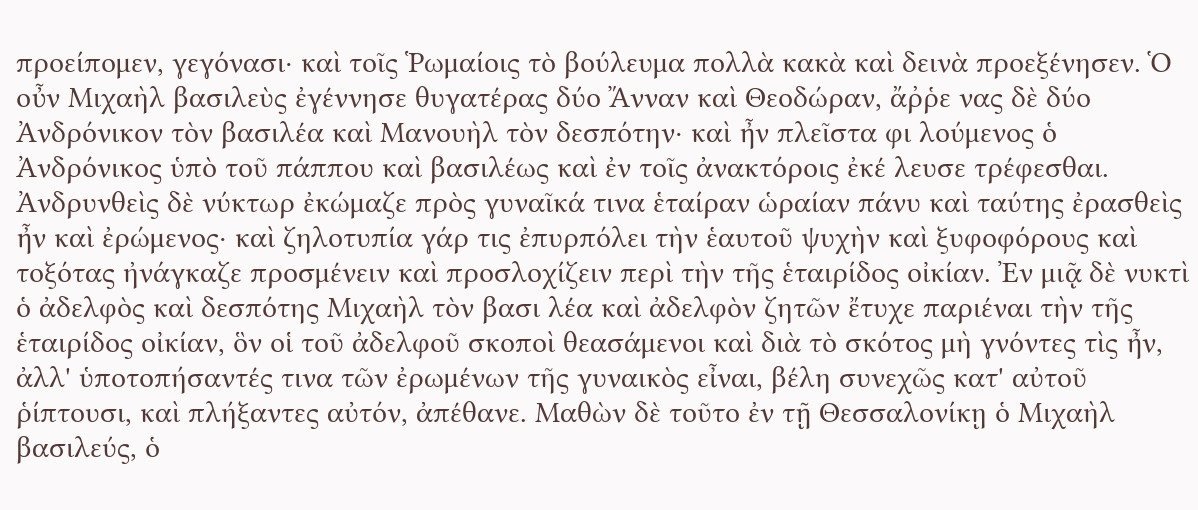προείπομεν, γεγόνασι· καὶ τοῖς Ῥωμαίοις τὸ βούλευμα πολλὰ κακὰ καὶ δεινὰ προεξένησεν. Ὁ οὖν Μιχαὴλ βασιλεὺς ἐγέννησε θυγατέρας δύο Ἄνναν καὶ Θεοδώραν, ἄῤῥε νας δὲ δύο Ἀνδρόνικον τὸν βασιλέα καὶ Μανουὴλ τὸν δεσπότην· καὶ ἦν πλεῖστα φι λούμενος ὁ Ἀνδρόνικος ὑπὸ τοῦ πάππου καὶ βασιλέως καὶ ἐν τοῖς ἀνακτόροις ἐκέ λευσε τρέφεσθαι. Ἀνδρυνθεὶς δὲ νύκτωρ ἐκώμαζε πρὸς γυναῖκά τινα ἑταίραν ὡραίαν πάνυ καὶ ταύτης ἐρασθεὶς ἦν καὶ ἐρώμενος· καὶ ζηλοτυπία γάρ τις ἐπυρπόλει τὴν ἑαυτοῦ ψυχὴν καὶ ξυφοφόρους καὶ τοξότας ἠνάγκαζε προσμένειν καὶ προσλοχίζειν περὶ τὴν τῆς ἑταιρίδος οἰκίαν. Ἐν μιᾷ δὲ νυκτὶ ὁ ἀδελφὸς καὶ δεσπότης Μιχαὴλ τὸν βασι λέα καὶ ἀδελφὸν ζητῶν ἔτυχε παριέναι τὴν τῆς ἑταιρίδος οἰκίαν, ὃν οἱ τοῦ ἀδελφοῦ σκοποὶ θεασάμενοι καὶ διὰ τὸ σκότος μὴ γνόντες τὶς ἦν, ἀλλ' ὑποτοπήσαντές τινα τῶν ἐρωμένων τῆς γυναικὸς εἶναι, βέλη συνεχῶς κατ' αὐτοῦ ῥίπτουσι, καὶ πλήξαντες αὐτόν, ἀπέθανε. Μαθὼν δὲ τοῦτο ἐν τῇ Θεσσαλονίκῃ ὁ Μιχαὴλ βασιλεύς, ὁ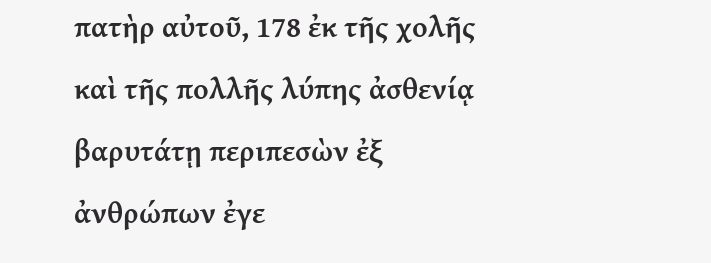πατὴρ αὐτοῦ, 178 ἐκ τῆς χολῆς καὶ τῆς πολλῆς λύπης ἀσθενίᾳ βαρυτάτῃ περιπεσὼν ἐξ ἀνθρώπων ἐγε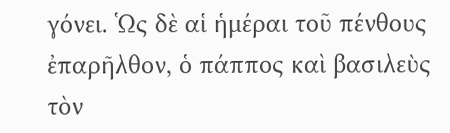γόνει. Ὡς δὲ αἱ ἡμέραι τοῦ πένθους ἐπαρῆλθον, ὁ πάππος καὶ βασιλεὺς τὸν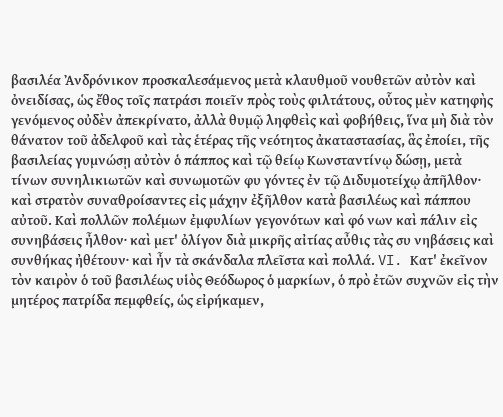βασιλέα Ἀνδρόνικον προσκαλεσάμενος μετὰ κλαυθμοῦ νουθετῶν αὐτὸν καὶ ὀνειδίσας, ὡς ἔθος τοῖς πατράσι ποιεῖν πρὸς τοὺς φιλτάτους, οὗτος μὲν κατηφὴς γενόμενος οὐδὲν ἀπεκρίνατο, ἀλλὰ θυμῷ ληφθεὶς καὶ φοβήθεις, ἵνα μὴ διὰ τὸν θάνατον τοῦ ἀδελφοῦ καὶ τὰς ἑτέρας τῆς νεότητος ἀκαταστασίας, ἃς ἐποίει, τῆς βασιλείας γυμνώσῃ αὐτὸν ὁ πάππος καὶ τῷ θείῳ Κωνσταντίνῳ δώσῃ, μετὰ τίνων συνηλικιωτῶν καὶ συνωμοτῶν φυ γόντες ἐν τῷ Διδυμοτείχῳ ἀπῆλθον· καὶ στρατὸν συναθροίσαντες εἰς μάχην ἐξῆλθον κατὰ βασιλέως καὶ πάππου αὐτοῦ. Καὶ πολλῶν πολέμων ἐμφυλίων γεγονότων καὶ φό νων καὶ πάλιν εἰς συνηβάσεις ἦλθον· καὶ μετ' ὀλίγον διὰ μικρῆς αἰτίας αὖθις τὰς συ νηβάσεις καὶ συνθήκας ἠθέτουν· καὶ ἦν τὰ σκάνδαλα πλεῖστα καὶ πολλά. VI. Κατ' ἐκεῖνον τὸν καιρὸν ὁ τοῦ βασιλέως υἱὸς Θεόδωρος ὁ μαρκίων, ὁ πρὸ ἐτῶν συχνῶν εἰς τὴν μητέρος πατρίδα πεμφθείς, ὡς εἰρήκαμεν,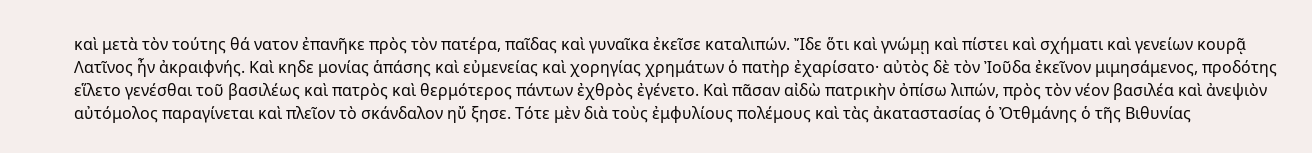καὶ μετὰ τὸν τούτης θά νατον ἐπανῆκε πρὸς τὸν πατέρα, παῖδας καὶ γυναῖκα ἐκεῖσε καταλιπών. Ἴδε ὅτι καὶ γνώμῃ καὶ πίστει καὶ σχήματι καὶ γενείων κουρᾷ Λατῖνος ἦν ἀκραιφνής. Καὶ κηδε μονίας ἁπάσης καὶ εὐμενείας καὶ χορηγίας χρημάτων ὁ πατὴρ ἐχαρίσατο· αὐτὸς δὲ τὸν Ἰοῦδα ἐκεῖνον μιμησάμενος, προδότης εἵλετο γενέσθαι τοῦ βασιλέως καὶ πατρὸς καὶ θερμότερος πάντων ἐχθρὸς ἐγένετο. Καὶ πᾶσαν αἰδὼ πατρικὴν ὀπίσω λιπών, πρὸς τὸν νέον βασιλέα καὶ ἀνεψιὸν αὐτόμολος παραγίνεται καὶ πλεῖον τὸ σκάνδαλον ηὔ ξησε. Τότε μὲν διὰ τοὺς ἐμφυλίους πολέμους καὶ τὰς ἀκαταστασίας ὁ Ὀτθμάνης ὁ τῆς Βιθυνίας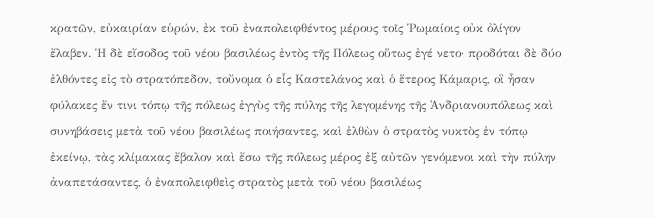κρατῶν, εὐκαιρίαν εὑρών, ἐκ τοῦ ἐναπολειφθέντος μέρους τοῖς Ῥωμαίοις οὐκ ὀλίγον ἔλαβεν. Ἡ δὲ εἴσοδος τοῦ νέου βασιλέως ἐντὸς τῆς Πόλεως οὕτως ἐγέ νετο· προδόται δὲ δύο ἐλθόντες εἰς τὸ στρατόπεδον, τοὔνομα ὁ εἷς Καστελάνος καὶ ὁ ἕτερος Κάμαρις, οἳ ἦσαν φύλακες ἔν τινι τόπῳ τῆς πόλεως ἐγγὺς τῆς πύλης τῆς λεγομένης τῆς Ἀνδριανουπόλεως καὶ συνηβάσεις μετὰ τοῦ νέου βασιλέως ποιήσαντες, καὶ ἐλθὼν ὁ στρατὸς νυκτὸς ἐν τόπῳ ἐκείνῳ, τὰς κλίμακας ἔβαλον καὶ ἔσω τῆς πόλεως μέρος ἐξ αὐτῶν γενόμενοι καὶ τὴν πύλην ἀναπετάσαντες, ὁ ἐναπολειφθεὶς στρατὸς μετὰ τοῦ νέου βασιλέως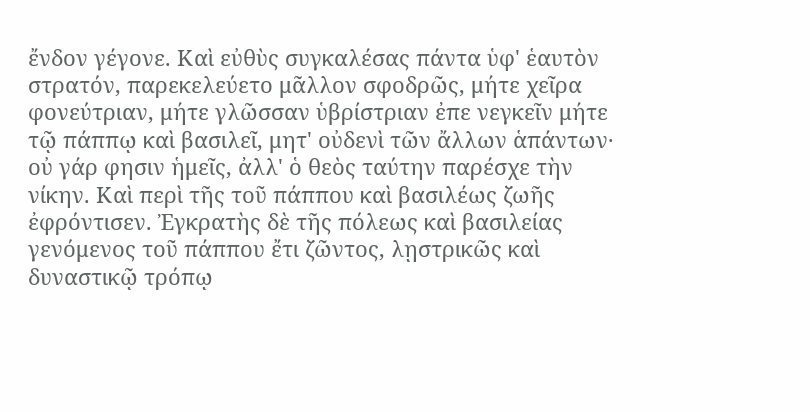ἔνδον γέγονε. Καὶ εὐθὺς συγκαλέσας πάντα ὑφ' ἑαυτὸν στρατόν, παρεκελεύετο μᾶλλον σφοδρῶς, μήτε χεῖρα φονεύτριαν, μήτε γλῶσσαν ὑβρίστριαν ἐπε νεγκεῖν μήτε τῷ πάππῳ καὶ βασιλεῖ, μητ' οὐδενὶ τῶν ἄλλων ἁπάντων· οὐ γάρ φησιν ἡμεῖς, ἀλλ' ὁ θεὸς ταύτην παρέσχε τὴν νίκην. Καὶ περὶ τῆς τοῦ πάππου καὶ βασιλέως ζωῆς ἐφρόντισεν. Ἐγκρατὴς δὲ τῆς πόλεως καὶ βασιλείας γενόμενος τοῦ πάππου ἔτι ζῶντος, λῃστρικῶς καὶ δυναστικῷ τρόπῳ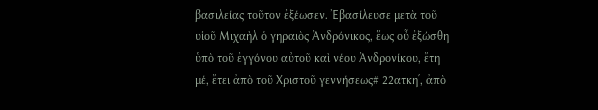βασιλείας τοῦτον ἐξέωσεν. Ἐβασίλευσε μετὰ τοῦ υἱοῦ Μιχαὴλ ὁ γηραιὸς Ἀνδρόνικος, ἕως οὖ ἐξώσθη ὑπὸ τοῦ ἐγγόνου αὐτοῦ καὶ νέου Ἀνδρονίκου, ἔτη μέ, ἔτει ἀπὸ τοῦ Χριστοῦ γεννήσεως# 22ατκηʹ, ἀπὸ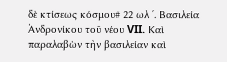δὲ κτίσεως κόσμου# 22 ωλ ʹ. Βασιλεία Ἀνδρονίκου τοῦ νέου VII. Καὶ παραλαβὼν τὴν βασιλείαν καὶ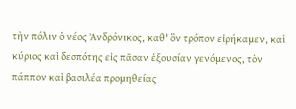τὴν πόλιν ὁ νέος Ἀνδρόνικος, καθ' ὃν τρόπον εἰρήκαμεν, καὶ κύριος καὶ δεσπότης εἰς πᾶσαν ἐξουσίαν γενόμενος, τὸν πάππον καὶ βασιλέα προμηθείας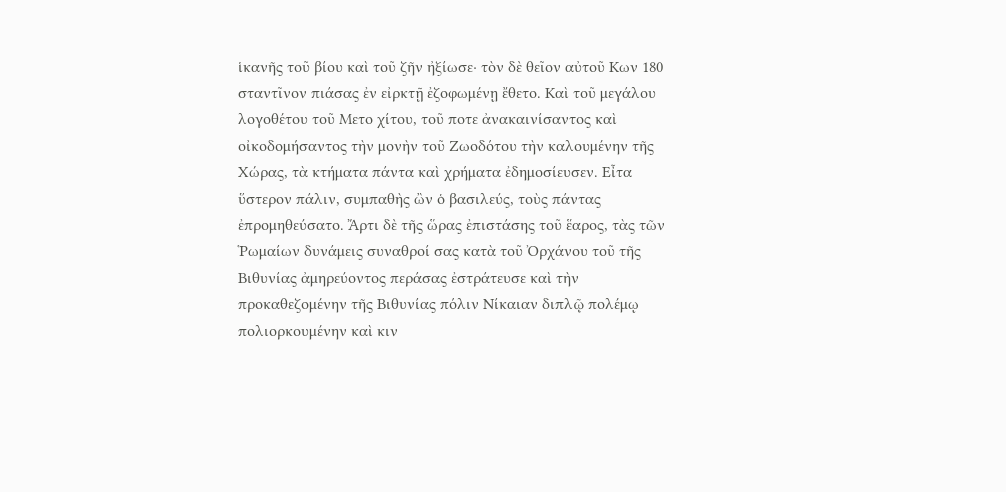ἱκανῆς τοῦ βίου καὶ τοῦ ζῆν ἠξίωσε· τὸν δὲ θεῖον αὐτοῦ Κων 180 σταντῖνον πιάσας ἐν εἰρκτῇ ἐζοφωμένῃ ἔθετο. Καὶ τοῦ μεγάλου λογοθέτου τοῦ Μετο χίτου, τοῦ ποτε ἀνακαινίσαντος καὶ οἰκοδομήσαντος τὴν μονὴν τοῦ Ζωοδότου τὴν καλουμένην τῆς Χώρας, τὰ κτήματα πάντα καὶ χρήματα ἐδημοσίευσεν. Εἶτα ὕστερον πάλιν, συμπαθὴς ὢν ὁ βασιλεύς, τοὺς πάντας ἐπρομηθεύσατο. Ἄρτι δὲ τῆς ὥρας ἐπιστάσης τοῦ ἕαρος, τὰς τῶν Ῥωμαίων δυνάμεις συναθροί σας κατὰ τοῦ Ὀρχάνου τοῦ τῆς Βιθυνίας ἀμηρεύοντος περάσας ἐστράτευσε καὶ τὴν προκαθεζομένην τῆς Βιθυνίας πόλιν Νίκαιαν διπλῷ πολέμῳ πολιορκουμένην καὶ κιν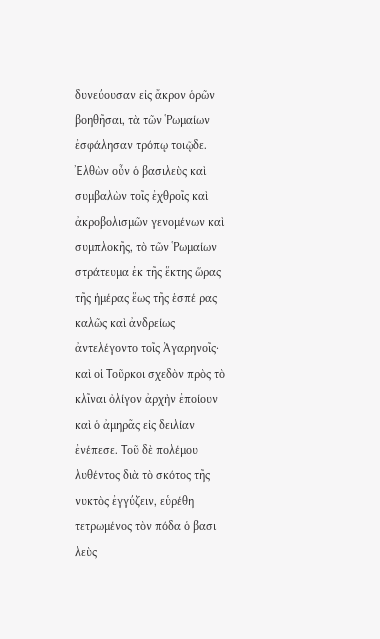δυνεύουσαν εἰς ἄκρον ὁρῶν βοηθῆσαι, τὰ τῶν Ῥωμαίων ἐσφάλησαν τρόπῳ τοιῷδε. Ἐλθὼν οὖν ὁ βασιλεὺς καὶ συμβαλὼν τοῖς ἐχθροῖς καὶ ἀκροβολισμῶν γενομένων καὶ συμπλοκῆς, τὸ τῶν Ῥωμαίων στράτευμα ἐκ τῆς ἕκτης ὥρας τῆς ἡμέρας ἕως τῆς ἑσπέ ρας καλῶς καὶ ἀνδρείως ἀντελέγοντο τοῖς Ἀγαρηνοῖς· καὶ οἱ Τοῦρκοι σχεδὸν πρὸς τὸ κλῖναι ὀλίγον ἀρχὴν ἐποίουν καὶ ὁ ἀμηρᾶς εἰς δειλίαν ἐνέπεσε. Τοῦ δὲ πολέμου λυθέντος διὰ τὸ σκότος τῆς νυκτὸς ἐγγύζειν, εὑρέθη τετρωμένος τὸν πόδα ὁ βασι λεὺς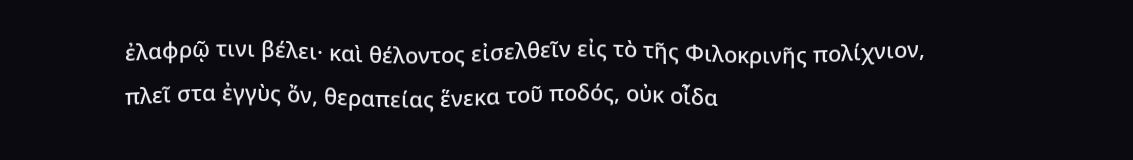ἐλαφρῷ τινι βέλει· καὶ θέλοντος εἰσελθεῖν εἰς τὸ τῆς Φιλοκρινῆς πολίχνιον, πλεῖ στα ἐγγὺς ὄν, θεραπείας ἕνεκα τοῦ ποδός, οὐκ οἶδα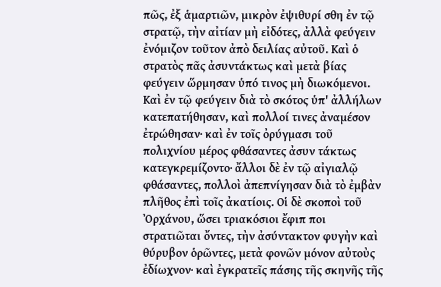πῶς, ἐξ ἁμαρτιῶν, μικρὸν ἐψιθυρί σθη ἐν τῷ στρατῷ, τὴν αἰτίαν μὴ εἰδότες, ἀλλὰ φεύγειν ἐνόμιζον τοῦτον ἀπὸ δειλίας αὐτοῦ. Καὶ ὁ στρατὸς πᾶς ἀσυντάκτως καὶ μετὰ βίας φεύγειν ὥρμησαν ὑπό τινος μὴ διωκόμενοι. Καὶ ἐν τῷ φεύγειν διὰ τὸ σκότος ὑπ' ἀλλήλων κατεπατήθησαν, καὶ πολλοί τινες ἀναμέσον ἐτρώθησαν· καὶ ἐν τοῖς ὀρύγμασι τοῦ πολιχνίου μέρος φθάσαντες ἀσυν τάκτως κατεγκρεμίζοντο· ἄλλοι δὲ ἐν τῷ αἰγιαλῷ φθάσαντες, πολλοὶ ἀπεπνίγησαν διὰ τὸ ἐμβὰν πλῆθος ἐπὶ τοῖς ἀκατίοις. Οἱ δὲ σκοποὶ τοῦ Ὀρχάνου, ὥσει τριακόσιοι ἔφιπ ποι στρατιῶται ὄντες, τὴν ἀσύντακτον φυγὴν καὶ θύρυβον ὁρῶντες, μετὰ φονῶν μόνον αὐτοὺς ἐδίωχνον· καὶ ἐγκρατεῖς πάσης τῆς σκηνῆς τῆς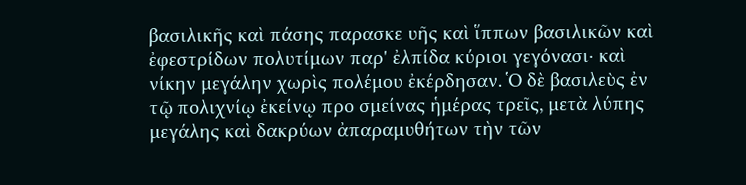βασιλικῆς καὶ πάσης παρασκε υῆς καὶ ἵππων βασιλικῶν καὶ ἐφεστρίδων πολυτίμων παρ' ἐλπίδα κύριοι γεγόνασι· καὶ νίκην μεγάλην χωρὶς πολέμου ἐκέρδησαν. Ὁ δὲ βασιλεὺς ἐν τῷ πολιχνίῳ ἐκείνῳ προ σμείνας ἡμέρας τρεῖς, μετὰ λύπης μεγάλης καὶ δακρύων ἀπαραμυθήτων τὴν τῶν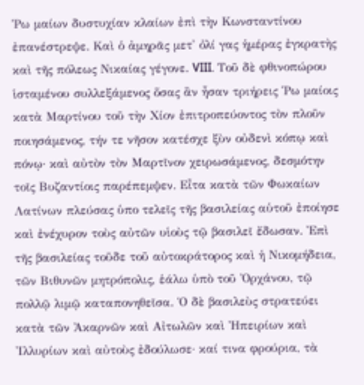Ῥω μαίων δυστυχίαν κλαίων ἐπὶ τὴν Κωνσταντίνου ἐπανέστρεψε. Καὶ ὁ ἀμηρᾶς μετ' ὀλί γας ἡμέρας ἐγκρατὴς καὶ τῆς πόλεως Νικαίας γέγονε. VIII. Τοῦ δὲ φθινοπώρου ἱσταμένου συλλεξάμενος ὅσας ἂν ἦσαν τριήρεις Ῥω μαίοις κατὰ Μαρτίνου τοῦ τὴν Χίον ἐπιτροπεύοντος τὸν πλοῦν ποιησάμενος, τήν τε νῆσον κατέσχε ξὺν οὐδενὶ κόπῳ καὶ πόνῳ· καὶ αὐτὸν τὸν Μαρτῖνον χειρωσάμενος, δεσμότην τοῖς Βυζαντίοις παρέπεμψεν. Εἶτα κατὰ τῶν Φωκαίων Λατίνων πλεύσας ὑπο τελεῖς τῆς βασιλείας αὑτοῦ ἐποίησε καὶ ἐνέχυρον τοὺς αὐτῶν υἱοὺς τῷ βασιλεῖ ἔδωσαν. Ἐπὶ τῆς βασιλείας τοῦδε τοῦ αὐτοκράτορος καὶ ἡ Νικομήδεια, τῶν Βιθυνῶν μητρόπολις, ἑάλω ὑπὸ τοῦ Ὀρχάνου, τῷ πολλῷ λιμῷ καταπονηθεῖσα. Ὁ δὲ βασιλεὺς στρατεύει κατὰ τῶν Ἀκαρνῶν καὶ Αἰτωλῶν καὶ Ἠπειρίων καὶ Ἰλλυρίων καὶ αὐτοὺς ἐδούλωσε· καί τινα φρούρια, τὰ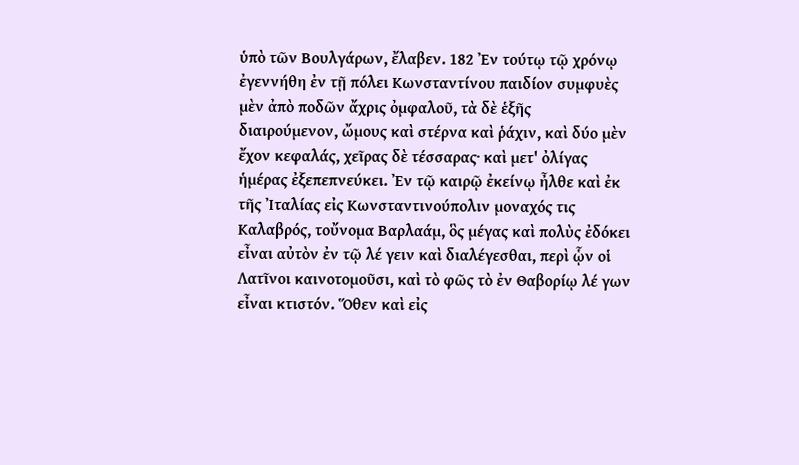ὑπὸ τῶν Βουλγάρων, ἔλαβεν. 182 Ἐν τούτῳ τῷ χρόνῳ ἐγεννήθη ἐν τῇ πόλει Κωνσταντίνου παιδίον συμφυὲς μὲν ἀπὸ ποδῶν ἄχρις ὀμφαλοῦ, τὰ δὲ ἑξῆς διαιρούμενον, ὤμους καὶ στέρνα καὶ ῥάχιν, καὶ δύο μὲν ἔχον κεφαλάς, χεῖρας δὲ τέσσαρας· καὶ μετ' ὀλίγας ἡμέρας ἐξεπεπνεύκει. Ἐν τῷ καιρῷ ἐκείνῳ ἦλθε καὶ ἐκ τῆς Ἰταλίας εἰς Κωνσταντινούπολιν μοναχός τις Καλαβρός, τοὔνομα Βαρλαάμ, ὃς μέγας καὶ πολὺς ἐδόκει εἶναι αὐτὸν ἐν τῷ λέ γειν καὶ διαλέγεσθαι, περὶ ᾧν οἱ Λατῖνοι καινοτομοῦσι, καὶ τὸ φῶς τὸ ἐν Θαβορίῳ λέ γων εἶναι κτιστόν. Ὅθεν καὶ εἰς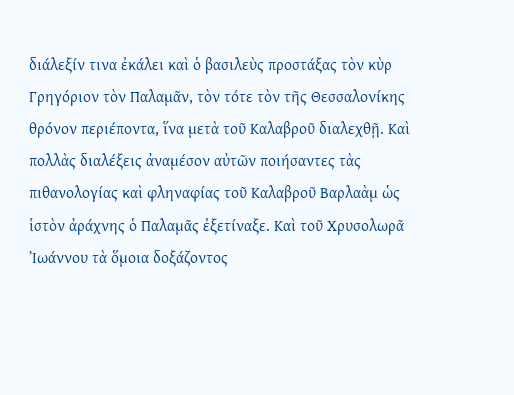διάλεξίν τινα ἐκάλει καὶ ὁ βασιλεὺς προστάξας τὸν κὺρ Γρηγόριον τὸν Παλαμᾶν, τὸν τότε τὸν τῆς Θεσσαλονίκης θρόνον περιέποντα, ἵνα μετὰ τοῦ Καλαβροῦ διαλεχθῇ. Καὶ πολλὰς διαλέξεις ἀναμέσον αὐτῶν ποιήσαντες τὰς πιθανολογίας καὶ φληναφίας τοῦ Καλαβροῦ Βαρλαὰμ ὡς ἱστὸν ἀράχνης ὁ Παλαμᾶς ἐξετίναξε. Καὶ τοῦ Χρυσολωρᾶ Ἰωάννου τὰ ὅμοια δοξάζοντος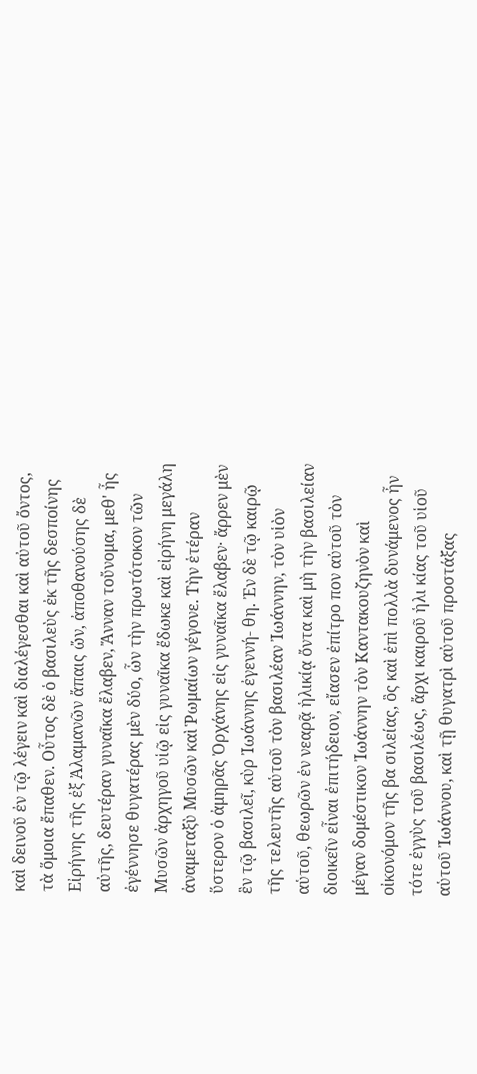καὶ δεινοῦ ἐν τῷ λέγειν καὶ διαλέγεσθαι καὶ αὐτοῦ ὄντος, τὰ ὅμοια ἔπαθεν. Οὗτος δὲ ὁ βασιλεὺς ἐκ τῆς δεσποίνης Εἰρήνης τῆς ἐξ Ἀλαμανῶν ἄπαις ὤν, ἀποθανούσης δὲ αὐτῆς, δευτέραν γυναῖκα ἔλαβεν, Ἄνναν τοὔνομα, μεθ' ἦς ἐγέννησε θυγατέρας μὲν δύο, ὧν τὴν πρωτότοκον τῶν Μυσῶν ἀρχηγοῦ υἱῷ εἰς γυναῖκα ἔδωκε καὶ εἰρήνη μεγάλη ἀναμεταξὺ Μυσῶν καὶ Ῥωμαίων γέγονε. Τὴν ἑτέραν ὕστερον ὁ ἀμηρᾶς Ὀρχάνης εἰς γυναῖκα ἔλαβεν· ἄρρεν μὲν ἓν τῷ βασιλεῖ, κὺρ Ἰωάννης ἐγεννή- θη. Ἐν δὲ τῷ καιρῷ τῆς τελευτῆς αὑτοῦ τὸν βασιλέαν Ἰωάννην, τὸν υἱὸν αὑτοῦ, θεωρῶν ἐν νεαρᾷ ἡλικίᾳ ὄντα καὶ μὴ τὴν βασιλείαν διοικεῖν εἶναι ἐπιτήδειον, εἴασεν ἐπίτρο πον αὐτοῦ τὸν μέγαν δομέστικον Ἰωάννην τὸν Καντακουζηνὸν καὶ οἰκονόμον τῆς βα σιλείας, ὃς καὶ ἐπὶ πολλὰ δυνάμενος ἦν τότε ἐγγὺς τοῦ βασιλέως, ἄρχι καιροῦ ἡλι κίας τοῦ υἱοῦ αὑτοῦ Ἰωάννου, καὶ τῇ θυγατρὶ αὐτοῦ προστάξας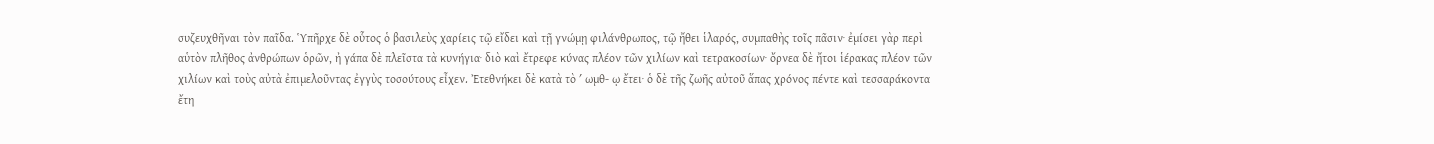συζευχθῆναι τὸν παῖδα. Ὑπῆρχε δὲ οὗτος ὁ βασιλεὺς χαρίεις τῷ εἴδει καὶ τῇ γνώμῃ φιλάνθρωπος, τῷ ἤθει ἱλαρός, συμπαθὴς τοῖς πᾶσιν· ἐμίσει γὰρ περὶ αὑτὸν πλῆθος ἀνθρώπων ὁρῶν, ἠ γάπα δὲ πλεῖστα τὰ κυνήγια· διὸ καὶ ἔτρεφε κύνας πλέον τῶν χιλίων καὶ τετρακοσίων· ὄρνεα δὲ ἤτοι ἱέρακας πλέον τῶν χιλίων καὶ τοὺς αὐτὰ ἐπιμελοῦντας ἐγγὺς τοσούτους εἶχεν. Ἐτεθνήκει δὲ κατὰ τὸ ʹ ωμθ- ῳ ἔτει· ὁ δὲ τῆς ζωῆς αὐτοῦ ἅπας χρόνος πέντε καὶ τεσσαράκοντα ἔτη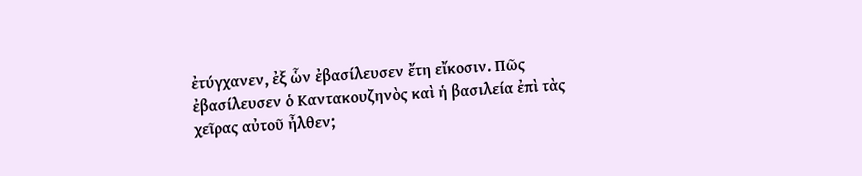ἐτύγχανεν, ἐξ ὧν ἐβασίλευσεν ἔτη εἴκοσιν. Πῶς ἐβασίλευσεν ὁ Καντακουζηνὸς καὶ ἡ βασιλεία ἐπὶ τὰς χεῖρας αὐτοῦ ἦλθεν;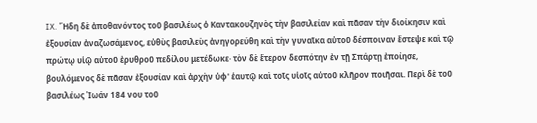IX. Ἤδη δὲ ἀποθανόντος τοῦ βασιλέως ὁ Καντακουζηνὸς τὴν βασιλείαν καὶ πᾶσαν τὴν διοίκησιν καὶ ἐξουσίαν ἀναζωσάμενος, εὐθὺς βασιλεὺς ἀνηγορεύθη καὶ τὴν γυναῖκα αὑτοῦ δέσποιναν ἔστεψε καὶ τῷ πρώτῳ υἱῷ αὑτοῦ ἐρυθροῦ πεδίλου μετέδωκε· τὸν δὲ ἕτερον δεσπότην ἐν τῇ Σπάρτῃ ἐποίησε, βουλόμενος δὲ πᾶσαν ἐξουσίαν καὶ ἀρχὴν ὑφ' ἑαυτῷ καὶ τοῖς υἱοῖς αὑτοῦ κλῆρον ποιῆσαι. Περὶ δὲ τοῦ βασιλέως Ἰωάν 184 νου τοῦ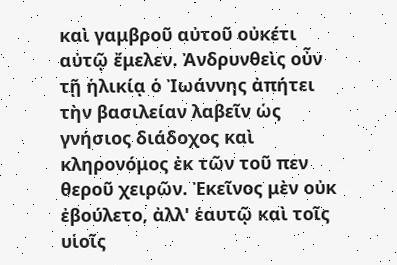καὶ γαμβροῦ αὐτοῦ οὐκέτι αὐτῷ ἔμελεν. Ἀνδρυνθεὶς οὖν τῇ ἡλικίᾳ ὁ Ἰωάννης ἀπήτει τὴν βασιλείαν λαβεῖν ὡς γνήσιος διάδοχος καὶ κληρονόμος ἐκ τῶν τοῦ πεν θεροῦ χειρῶν. Ἐκεῖνος μὲν οὐκ ἐβούλετο, ἀλλ' ἑαυτῷ καὶ τοῖς υἱοῖς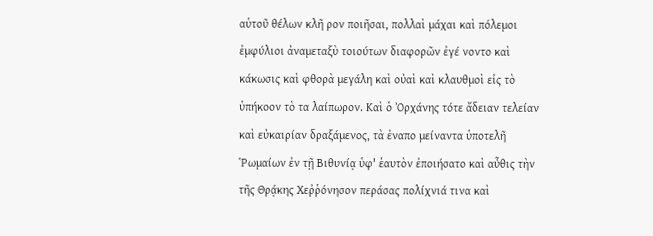αὑτοῦ θέλων κλῆ ρον ποιῆσαι, πολλαὶ μάχαι καὶ πόλεμοι ἐμφύλιοι ἀναμεταξὺ τοιούτων διαφορῶν ἐγέ νοντο καὶ κάκωσις καὶ φθορὰ μεγάλη καὶ οὐαὶ καὶ κλαυθμοὶ εἰς τὸ ὑπήκοον τὸ τα λαίπωρον. Καὶ ὁ Ὀρχάνης τότε ἄδειαν τελείαν καὶ εὐκαιρίαν δραξάμενος, τὰ ἐναπο μείναντα ὑποτελῆ Ῥωμαίων ἐν τῇ Βιθυνίᾳ ὑφ' ἑαυτὸν ἐποιήσατο καὶ αὖθις τὴν τῆς Θρᾴκης Χεῤῥόνησον περάσας πολίχνιά τινα καὶ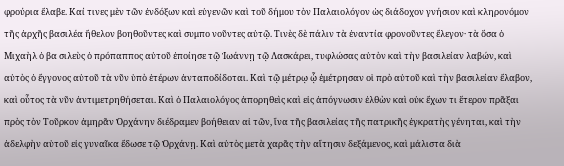φρούρια ἔλαβε. Καί τινες μὲν τῶν ἐνδόξων καὶ εὐγενῶν καὶ τοῦ δήμου τὸν Παλαιολόγον ὡς διάδοχον γνήσιον καὶ κληρονόμον τῆς ἀρχῆς βασιλέα ἤθελον βοηθοῦντες καὶ συμπο νοῦντες αὐτῷ. Τινὲς δὲ πάλιν τὰ ἐναντία φρονοῦντες ἔλεγον· τὰ ὅσα ὁ Μιχαὴλ ὁ βα σιλεὺς ὁ πρόπαππος αὐτοῦ ἐποίησε τῷ Ἰωάννῃ τῷ Λασκάρει, τυφλώσας αὐτὸν καὶ τὴν βασιλείαν λαβών, καὶ αὐτὸς ὁ ἔγγονος αὐτοῦ τὰ νῦν ὑπὸ ἑτέρων ἀνταποδίδοται. Καὶ τῷ μέτρῳ ᾧ ἐμέτρησαν οἱ πρὸ αὐτοῦ καὶ τὴν βασιλείαν ἔλαβον, καὶ οὗτος τὰ νῦν ἀντιμετρηθήσεται. Καὶ ὁ Παλαιολόγος ἀπορηθεὶς καὶ εἰς ἀπόγνωσιν ἐλθὼν καὶ οὐκ ἔχων τι ἕτερον πρᾶξαι πρὸς τὸν Τοῦρκον ἀμηρᾶν Ὀρχάνην διέδραμεν βοήθειαν αἰ τῶν, ἵνα τῆς βασιλείας τῆς πατρικῆς ἐγκρατὴς γένηται, καὶ τὴν ἀδελφὴν αὑτοῦ εἰς γυναῖκα ἔδωσε τῷ Ὀρχάνῃ. Καὶ αὐτὸς μετὰ χαρᾶς τὴν αἴτησιν δεξάμενος, καὶ μάλιστα διὰ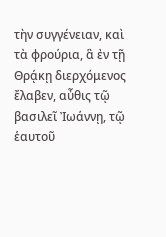τὴν συγγένειαν, καὶ τὰ φρούρια, ἃ ἐν τῇ Θρᾴκῃ διερχόμενος ἔλαβεν, αὖθις τῷ βασιλεῖ Ἰωάννῃ, τῷ ἑαυτοῦ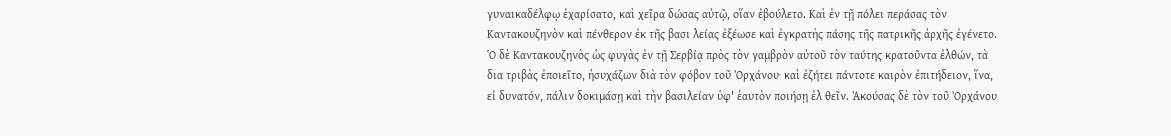γυναικαδέλφῳ ἐχαρίσατο, καὶ χεῖρα δώσας αὐτῷ, οἵαν ἐβούλετο. Καὶ ἐν τῇ πόλει περάσας τὸν Καντακουζηνὸν καὶ πένθερον ἐκ τῆς βασι λείας ἐξέωσε καὶ ἐγκρατὴς πάσης τῆς πατρικῆς ἀρχῆς ἐγένετο. Ὁ δὲ Καντακουζηνὸς ὡς φυγὰς ἐν τῇ Σερβίᾳ πρὸς τὸν γαμβρὸν αὐτοῦ τὸν ταύτης κρατοῦντα ἐλθών, τὰ δια τριβὰς ἐποιεῖτο, ἡσυχάζων διὰ τὸν φόβον τοῦ Ὀρχάνου· καὶ ἐζήτει πάντοτε καιρὸν ἐπιτήδειον, ἵνα, εἰ δυνατόν, πάλιν δοκιμάσῃ καὶ τὴν βασιλείαν ὑφ' ἑαυτὸν ποιήσῃ ἐλ θεῖν. Ἀκούσας δὲ τὸν τοῦ Ὀρχάνου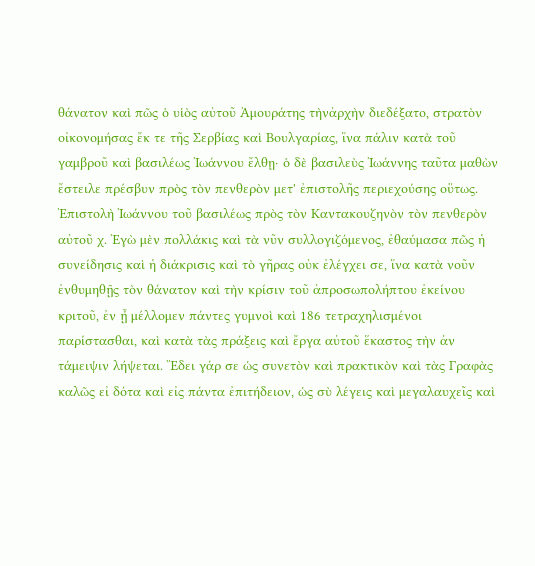θάνατον καὶ πῶς ὁ υἱὸς αὐτοῦ Ἀμουράτης τὴνἀρχὴν διεδέξατο, στρατὸν οἰκονομήσας ἔκ τε τῆς Σερβίας καὶ Βουλγαρίας, ἵνα πάλιν κατὰ τοῦ γαμβροῦ καὶ βασιλέως Ἰωάννου ἔλθῃ· ὁ δὲ βασιλεὺς Ἰωάννης ταῦτα μαθὼν ἔστειλε πρέσβυν πρὸς τὸν πενθερὸν μετ' ἐπιστολῆς περιεχούσης οὕτως. Ἐπιστολὴ Ἰωάννου τοῦ βασιλέως πρὸς τὸν Καντακουζηνὸν τὸν πενθερὸν αὐτοῦ χ. Ἐγὼ μὲν πολλάκις καὶ τὰ νῦν συλλογιζόμενος, ἐθαύμασα πῶς ἡ συνείδησις καὶ ἡ διάκρισις καὶ τὸ γῆρας οὐκ ἐλέγχει σε, ἵνα κατὰ νοῦν ἐνθυμηθῇς τὸν θάνατον καὶ τὴν κρίσιν τοῦ ἀπροσωπολήπτου ἐκείνου κριτοῦ, ἐν ᾖ μέλλομεν πάντες γυμνοὶ καὶ 186 τετραχηλισμένοι παρίστασθαι, καὶ κατὰ τὰς πράξεις καὶ ἔργα αὐτοῦ ἕκαστος τὴν ἀν τάμειψιν λήψεται. Ἔδει γάρ σε ὡς συνετὸν καὶ πρακτικὸν καὶ τὰς Γραφὰς καλῶς εἰ δότα καὶ εἰς πάντα ἐπιτήδειον, ὡς σὺ λέγεις καὶ μεγαλαυχεῖς καὶ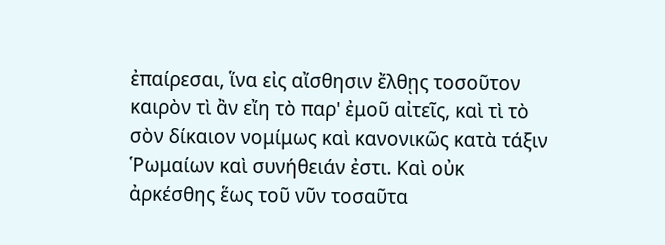ἐπαίρεσαι, ἵνα εἰς αἴσθησιν ἔλθῃς τοσοῦτον καιρὸν τὶ ἂν εἴη τὸ παρ' ἐμοῦ αἰτεῖς, καὶ τὶ τὸ σὸν δίκαιον νομίμως καὶ κανονικῶς κατὰ τάξιν Ῥωμαίων καὶ συνήθειάν ἐστι. Καὶ οὐκ ἀρκέσθης ἕως τοῦ νῦν τοσαῦτα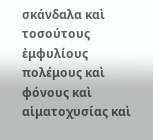σκάνδαλα καὶ τοσούτους ἐμφυλίους πολέμους καὶ φόνους καὶ αἱματοχυσίας καὶ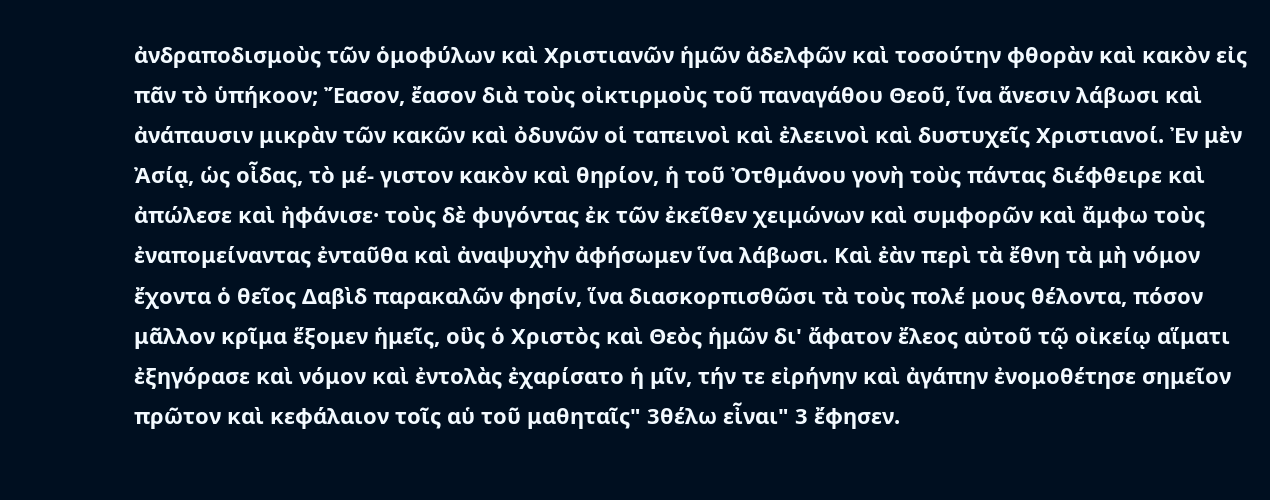ἀνδραποδισμοὺς τῶν ὁμοφύλων καὶ Χριστιανῶν ἡμῶν ἀδελφῶν καὶ τοσούτην φθορὰν καὶ κακὸν εἰς πᾶν τὸ ὑπήκοον; Ἔασον, ἔασον διὰ τοὺς οἰκτιρμοὺς τοῦ παναγάθου Θεοῦ, ἵνα ἄνεσιν λάβωσι καὶ ἀνάπαυσιν μικρὰν τῶν κακῶν καὶ ὀδυνῶν οἱ ταπεινοὶ καὶ ἐλεεινοὶ καὶ δυστυχεῖς Χριστιανοί. Ἐν μὲν Ἀσίᾳ, ὡς οἶδας, τὸ μέ- γιστον κακὸν καὶ θηρίον, ἡ τοῦ Ὀτθμάνου γονὴ τοὺς πάντας διέφθειρε καὶ ἀπώλεσε καὶ ἠφάνισε· τοὺς δὲ φυγόντας ἐκ τῶν ἐκεῖθεν χειμώνων καὶ συμφορῶν καὶ ἄμφω τοὺς ἐναπομείναντας ἐνταῦθα καὶ ἀναψυχὴν ἀφήσωμεν ἵνα λάβωσι. Καὶ ἐὰν περὶ τὰ ἔθνη τὰ μὴ νόμον ἔχοντα ὁ θεῖος Δαβὶδ παρακαλῶν φησίν, ἵνα διασκορπισθῶσι τὰ τοὺς πολέ μους θέλοντα, πόσον μᾶλλον κρῖμα ἕξομεν ἡμεῖς, οὓς ὁ Χριστὸς καὶ Θεὸς ἡμῶν δι' ἄφατον ἔλεος αὐτοῦ τῷ οἰκείῳ αἵματι ἐξηγόρασε καὶ νόμον καὶ ἐντολὰς ἐχαρίσατο ἡ μῖν, τήν τε εἰρήνην καὶ ἀγάπην ἐνομοθέτησε σημεῖον πρῶτον καὶ κεφάλαιον τοῖς αὑ τοῦ μαθηταῖς" 3θέλω εἶναι" 3 ἔφησεν.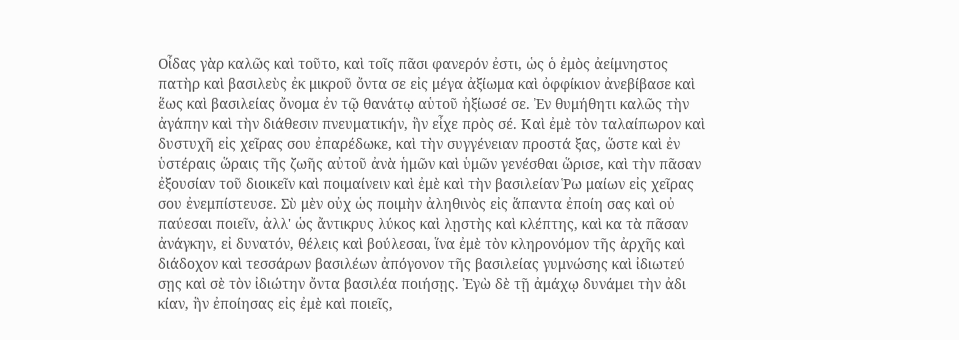Οἶδας γὰρ καλῶς καὶ τοῦτο, καὶ τοῖς πᾶσι φανερόν ἐστι, ὡς ὁ ἐμὸς ἀείμνηστος πατὴρ καὶ βασιλεὺς ἐκ μικροῦ ὄντα σε εἰς μέγα ἀξίωμα καὶ ὀφφίκιον ἀνεβίβασε καὶ ἕως καὶ βασιλείας ὄνομα ἐν τῷ θανάτῳ αὑτοῦ ἠξίωσέ σε. Ἐν θυμήθητι καλῶς τὴν ἀγάπην καὶ τὴν διάθεσιν πνευματικήν, ἣν εἶχε πρὸς σέ. Καὶ ἐμὲ τὸν ταλαίπωρον καὶ δυστυχῆ εἰς χεῖρας σου ἐπαρέδωκε, καὶ τὴν συγγένειαν προστά ξας, ὥστε καὶ ἐν ὑστέραις ὥραις τῆς ζωῆς αὐτοῦ ἀνὰ ἡμῶν καὶ ὑμῶν γενέσθαι ὥρισε, καὶ τὴν πᾶσαν ἐξουσίαν τοῦ διοικεῖν καὶ ποιμαίνειν καὶ ἐμὲ καὶ τὴν βασιλείαν Ῥω μαίων εἰς χεῖρας σου ἐνεμπίστευσε. Σὺ μὲν οὐχ ὡς ποιμὴν ἀληθινὸς εἰς ἅπαντα ἐποίη σας καὶ οὐ παύεσαι ποιεῖν, ἀλλ' ὡς ἄντικρυς λύκος καὶ λῃστὴς καὶ κλέπτης, καὶ κα τὰ πᾶσαν ἀνάγκην, εἰ δυνατόν, θέλεις καὶ βούλεσαι, ἵνα ἐμὲ τὸν κληρονόμον τῆς ἀρχῆς καὶ διάδοχον καὶ τεσσάρων βασιλέων ἀπόγονον τῆς βασιλείας γυμνώσης καὶ ἰδιωτεύ σῃς καὶ σὲ τὸν ἰδιώτην ὄντα βασιλέα ποιήσῃς. Ἐγὼ δὲ τῇ ἀμάχῳ δυνάμει τὴν ἀδι κίαν, ἣν ἐποίησας εἰς ἐμὲ καὶ ποιεῖς,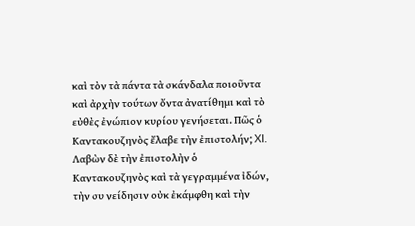καὶ τὸν τὰ πάντα τὰ σκάνδαλα ποιοῦντα καὶ ἀρχὴν τούτων ὄντα ἀνατίθημι καὶ τὸ εὐθὲς ἐνώπιον κυρίου γενήσεται. Πῶς ὁ Καντακουζηνὸς ἔλαβε τὴν ἐπιστολήν; XI. Λαβὼν δὲ τὴν ἐπιστολὴν ὁ Καντακουζηνὸς καὶ τὰ γεγραμμένα ἰδών, τὴν συ νείδησιν οὐκ ἐκάμφθη καὶ τὴν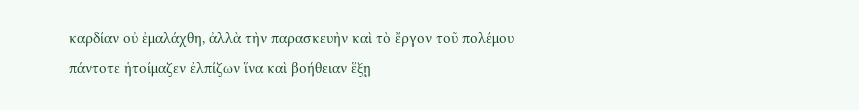καρδίαν οὐ ἐμαλάχθη, ἀλλὰ τὴν παρασκευὴν καὶ τὸ ἔργον τοῦ πολέμου πάντοτε ἡτοίμαζεν ἐλπίζων ἵνα καὶ βοήθειαν ἕξῃ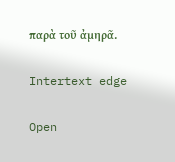παρὰ τοῦ ἀμηρᾶ.

Intertext edge

Open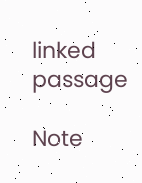linked passage

Note